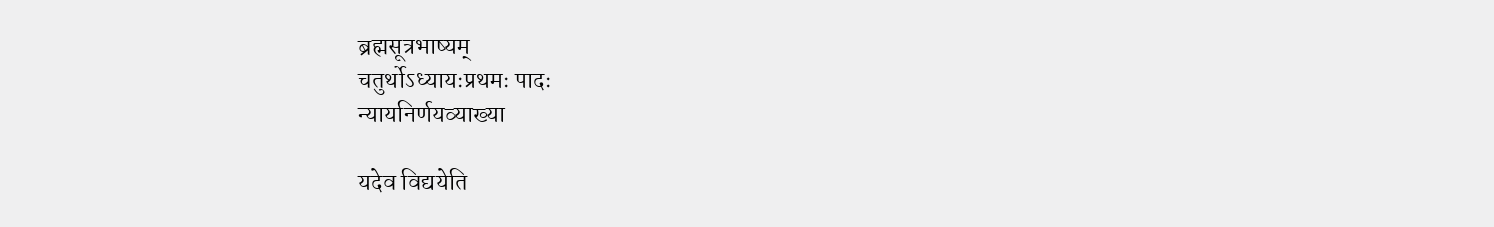ब्रह्मसूत्रभाष्यम्
चतुर्थोऽध्यायःप्रथमः पादः
न्यायनिर्णयव्याख्या

यदेव विद्ययेति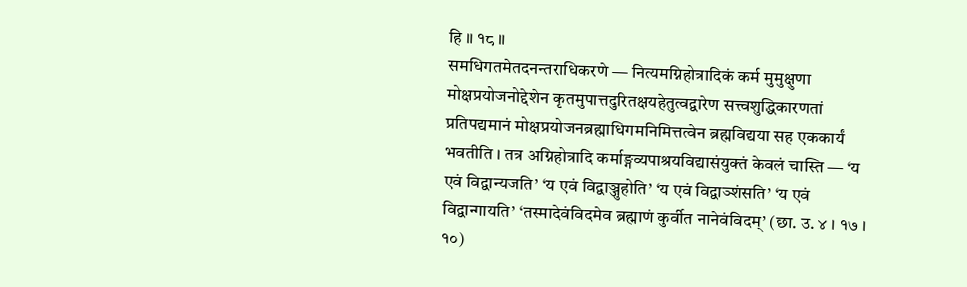हि ॥ १८ ॥
समधिगतमेतदनन्तराधिकरणे — नित्यमग्निहोत्रादिकं कर्म मुमुक्षुणा मोक्षप्रयोजनोद्देशेन कृतमुपात्तदुरितक्षयहेतुत्वद्वारेण सत्त्वशुद्धिकारणतां प्रतिपद्यमानं मोक्षप्रयोजनब्रह्माधिगमनिमित्तत्वेन ब्रह्मविद्यया सह एककार्यं भवतीति । तत्र अग्निहोत्रादि कर्माङ्गव्यपाश्रयविद्यासंयुक्तं केवलं चास्ति — ‘य एवं विद्वान्यजति’ ‘य एवं विद्वाञ्जुहोति’ ‘य एवं विद्वाञ्शंसति’ ‘य एवं विद्वान्गायति’ ‘तस्मादेवंविदमेव ब्रह्माणं कुर्वीत नानेवंविदम्’ (छा. उ. ४ । १७ । १०)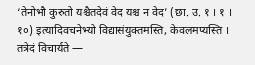‘तेनोभौ कुरुतो यश्चैतदेवं वेद यश्च न वेद’ (छा. उ. १ । १ । १०) इत्यादिवचनेभ्यो विद्यासंयुक्तमस्ति, केवलमप्यस्ति । तत्रेदं विचार्यते —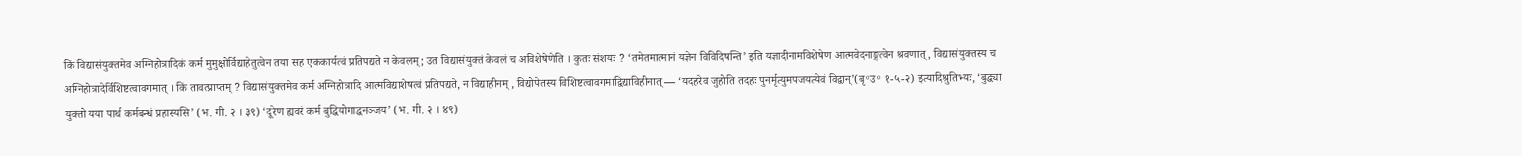किं विद्यासंयुक्तमेव अग्निहोत्रादिकं कर्म मुमुक्षोर्विद्याहेतुत्वेन तया सह एककार्यत्वं प्रतिपद्यते न केवलम्; उत विद्यासंयुक्तं केवलं च अविशेषेणेति । कुतः संशयः ? ‘तमेतमात्मानं यज्ञेन विविदिषन्ति’ इति यज्ञादीनामविशेषेण आत्मवेदनाङ्गत्वेन श्रवणात् , विद्यासंयुक्तस्य च अग्निहोत्रादेर्विशिष्टत्वावगमात् । किं तावत्प्राप्तम् ? विद्यासंयुक्तमेव कर्म अग्निहोत्रादि आत्मविद्याशेषत्वं प्रतिपद्यते, न विद्याहीनम् , विद्योपेतस्य विशिष्टत्वावगमाद्विद्याविहीनात् — ‘यदहरेव जुहोति तदहः पुनर्मृत्युमपजयत्येवं विद्वान्’(बृ॰उ॰ १-५-२) इत्यादिश्रुतिभ्यः, ‘बुद्ध्या युक्तो यया पार्थ कर्मबन्धं प्रहास्यसि’ (भ. गी. २ । ३९) ‘दूरेण ह्यवरं कर्म बुद्धियोगाद्धनञ्जय’ (भ. गी. २ । ४९)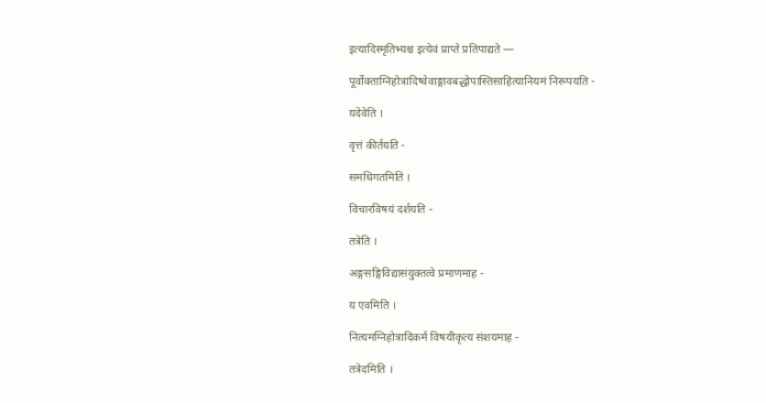इत्यादिस्मृतिभ्यश्च इत्येवं प्राप्ते प्रतिपाद्यते —

पूर्वोक्ताग्निहोत्रादिष्वेवाङ्गावबद्धोपास्तिसाहित्यानियमं निरूपयति -

यदेवेति ।

वृत्तं कीर्तयति -

समधिगतमिति ।

विचारविषयं दर्शयति -

तत्रेति ।

अङ्गसङ्गिविद्यासंयुक्तत्वे प्रमाणमाह -

य एवमिति ।

नित्यमग्निहोत्रादिकर्म विषयीकृत्य संशयमाह -

तत्रेदमिति ।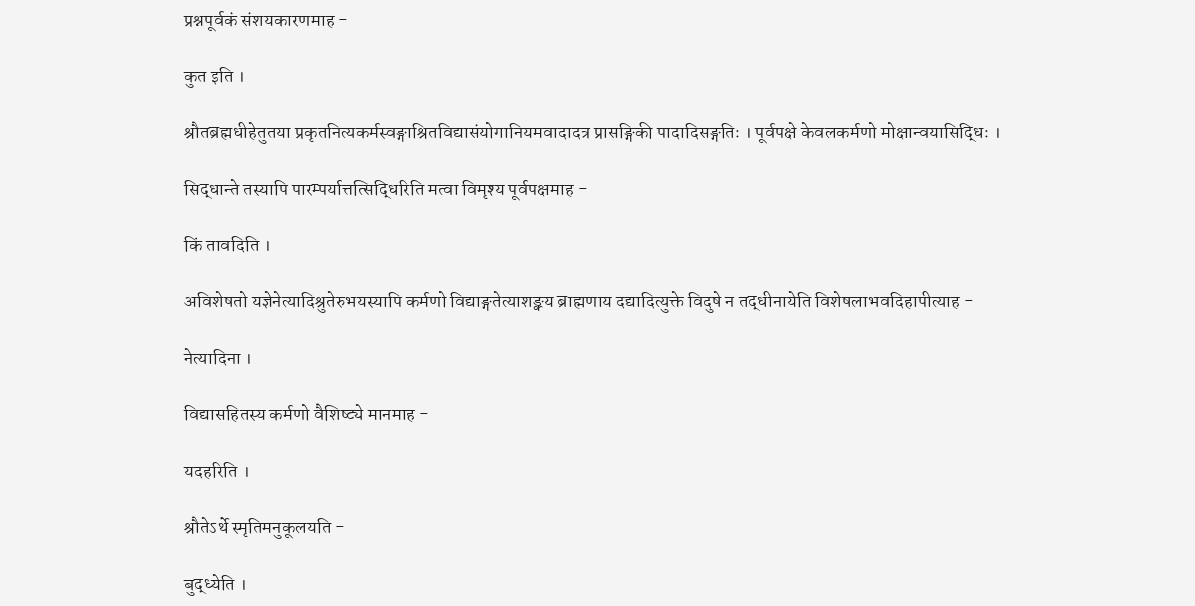प्रश्नपूर्वकं संशयकारणमाह -

कुत इति ।

श्रौतब्रह्मधीहेतुतया प्रकृतनित्यकर्मस्वङ्गाश्रितविद्यासंयोगानियमवादादत्र प्रासङ्गिकी पादादिसङ्गतिः । पूर्वपक्षे केवलकर्मणो मोक्षान्वयासिद्धिः ।

सिद्धान्ते तस्यापि पारम्पर्यात्तत्सिद्धिरिति मत्वा विमृश्य पूर्वपक्षमाह -

किं तावदिति ।

अविशेषतो यज्ञेनेत्यादिश्रुतेरुभयस्यापि कर्मणो विद्याङ्गतेत्याशङ्क्य ब्राह्मणाय दद्यादित्युक्ते विदुषे न तद्धीनायेति विशेषलाभवदिहापीत्याह -

नेत्यादिना ।

विद्यासहितस्य कर्मणो वैशिष्ट्ये मानमाह -

यदहरिति ।

श्रौतेऽर्थे स्मृतिमनुकूलयति -

बुद्ध्येति ।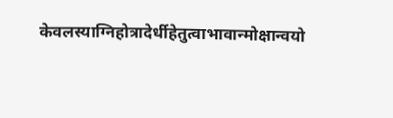केवलस्याग्निहोत्रादेर्धीहेतुत्वाभावान्मोक्षान्वयो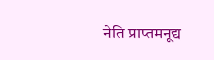नेति प्राप्तमनूद्य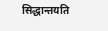सिद्धान्तयति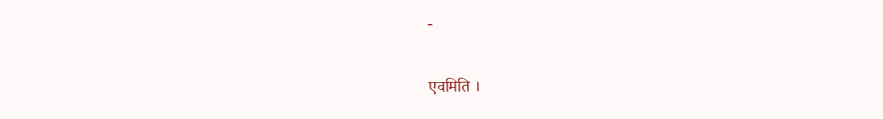-

एवमिति ।